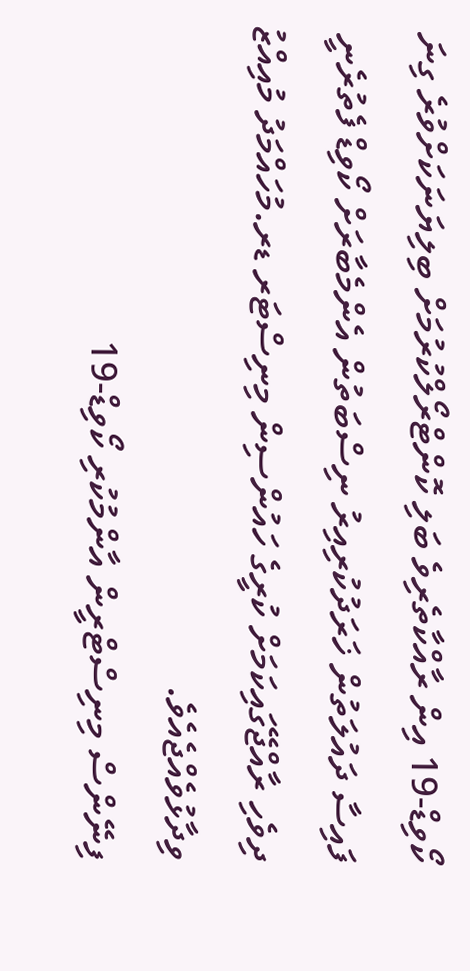ކޯވިޑް-19 އިން ރާއްކާތެރިވެ ބަލި ކޮންޓްރޯލްކުރުމަށް ބިލިޔަނަކަށްވުރެ ގިނަ ފައިސާ ދައުލަތުން ޚަރަދުކުރިއިރު ނިސްބަތުން އެންމެބާރަށް ކޯވިޑް ފެތުރެނީ ދިވެހި ރާއްޖޭގައިކަމަށް ކުރީގެ ހައުންސިން މިނިސްޓަރ ޑރ.މުހައްމަދު މުއިއްޒު ވިދާޅުވެއްޖެއެވެ.
ފިނޭންސް މިނިސްޓްރީން އާންމުކުރި ކޯވިޑް-19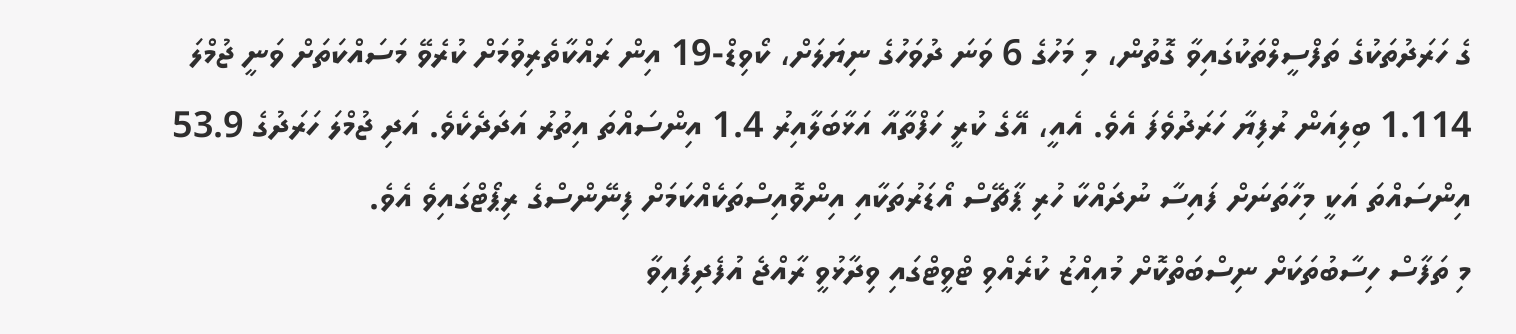ގެ ހަރަދުތަކުގެ ތަފްސީލްތަކުގައިވާ ގޮތުން، މި މަހުގެ 6 ވަނަ ދުވަހުގެ ނިޔަލަށް، ކޯވިޑް-19 އިން ރައްކާތެރިވުމަށް ކުރެވޭ މަސައްކަތަށް ވަނީ ޖުމްލަ 1.114 ބިލިއަން ރުފިޔާ ހަރަދުވެފަ އެވެ. އެއީ، އޭގެ ކުރީ ހަފްތާއާ އަޅާބަލާއިރު 1.4 އިންސައްތަ އިތުރު އަދަދެކެވެ. އަދި ޖުމްލަ ހަރަދުގެ 53.9 އިންސައްތަ އަކީ މިހާތަނަށް ފައިސާ ނުދައްކާ ހުރި ޕާޗޭސް އޯޑަރުތަކާއި އިންވޮއިސްތަކެއްކަމަށް ފިނޭންސްގެ ރިޕޯޓްގައިވެ އެވެ.
މި ތަފާސް ހިސާބުތަކަށް ނިސްބަތްކޮށް މުއިއްޒު ކުރެއްވި ޓްވީޓްގައި ވިދާޅުވީ ރާއްޖެ އުފެދިފައިވާ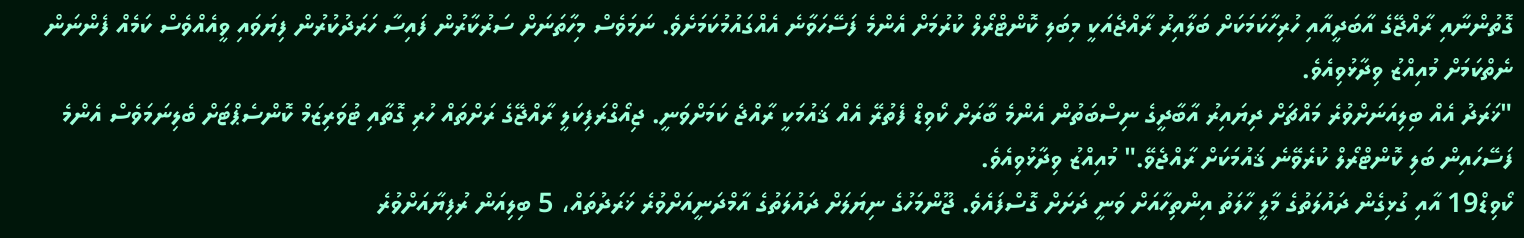ގޮތުންނާއި ރާއްޖޭގެ އާބަދީއާއި ހުރިހާކަމަކަށް ބަލާއިރު ރާއްޖެއަކީ މިބަލި ކޮންޓްރޯލް ކުރުމަށް އެންމެ ފަސޭހަވާނެ އެއްގައުމުކަމަށެވެ. ނަމަވެސް މިހާތަނަށް ސަރުކާރުން ފައިސާ ހަރަދުކުރުން ފިޔަވައި ވީއެއްވެސް ކަމެއް ފެންނަން ނެތްކަމަށް މުއިއްޒު ވިދާޅުވިއެވެ.
"ޚަރަދު އެއް ބިލިއަނަށްވުރެ މައްޗަށް ދިޔައިރު އާބާދީގެ ނިސްބަތުން އެންމެ ބާރަށް ކޯވިޑް ފެތުރޭ އެއް ޤައުމަކީ ރާއްޖެ ކަމަށްވަނީ. ޖިއޯގްރަފިކަލީ ރާއްޖޭގެ ރަށްތައް ހުރި ގޮތާއި ޓުވަރިޒަމް ކޮންސެޕްޓަށް ބެލިނަމަވެސް އެންމެ ފަސޭހައިން ބަލި ކޮންޓްރޯލް ކުރެވޭނެ ޤައުމަކަށް ރާއްޖެވޭ." މުއިއްޒު ވިދާޅުވިއެވެ.
ކޯވިޑް19 އާއި ގުޅިގެން ދައުލަތުގެ މާލީ ހާލަތު އިންތިހާއަށް ވަނީ ދަށަށް ގޮސްފައެވެ. ޖޫންމަހުގެ ނިޔަލަށް ދައުލަތުގެ އާމްދަނީއަށްވުރެ ޚަރަދުތައް، 5 ބިލިއަން ރުފިޔާއަށްވުރެ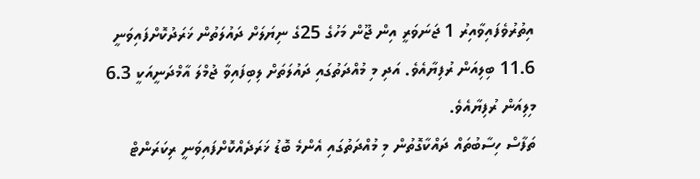އިތުރުވެފައިވާއިރު 1 ޖަނަވަރީ އިން ޖޫން މަހުގެ 25ގެ ނިޔަލަށް ދައުލަތުން ޚަރަދުކޮށްފައިވަނީ 11.6 ބިލިއަން ރުފިޔާއެވެ. އަދި މި މުއްދަތުގައި ދައުލަތަށް ލިބިފައިވާ ޖުމްލަ އާމްދަނީއަކީ 6.3 މިލިއަން ރުފިޔާއެވެ.
ތަފާސް ހިސާބުތައް ދައްކާގޮތުން މި މުއްދަތުގައި އެންމެ ބޮޑު ޚަރަދެއްކޮށްފައިވަނީ ރިކަރަންޓް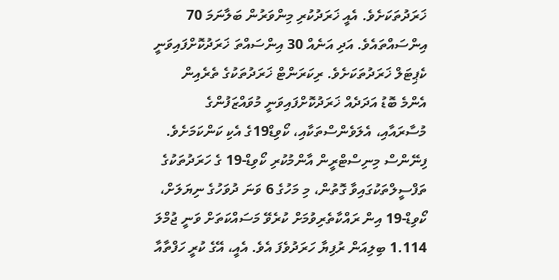ޚަރަދުތަކަށެވެ. އެއީ ޚަރަދުކުރި މިންވަރުން ބަލާނަމަ 70 އިންސައްތައެވެ. އަދި އަނެއް 30 އިންސައްތަ ޚަރަދުކޮށްފައިވަނީ ކެޕިޓަލް ޚަރަދުތަކަށެވެ. ރިކަރަންޓް ޚަރަދުތަކުގެ ތެރެއިން އެންމެ ބޮޑު އަދަދެއް ޚަރަދުކޮށްފައިވަނީ މުވައްޒަފުންގެ މުސާރައާއި، އެލަވެންސްތަކާއި، ކޯވިޑް19ގެ އެކި ކަންކަމަށެވެ.
ފިނޭންސް މިނިސްޓްރީން އާންމުކުރި ކޯވިޑް-19 ގެ ހަރަދުތަކުގެ ތަފްސީލްތަކުގައިވާ ގޮތުން، މި މަހުގެ 6 ވަނަ ދުވަހުގެ ނިޔަލަށް، ކޯވިޑް-19 އިން ރައްކާތެރިވުމަށް ކުރެވޭ މަސައްކަތަށް ވަނީ ޖުމްލަ 1.114 ބިލިއަން ރުފިޔާ ހަރަދުވެފަ އެވެ. އެއީ، އޭގެ ކުރީ ހަފްތާއާ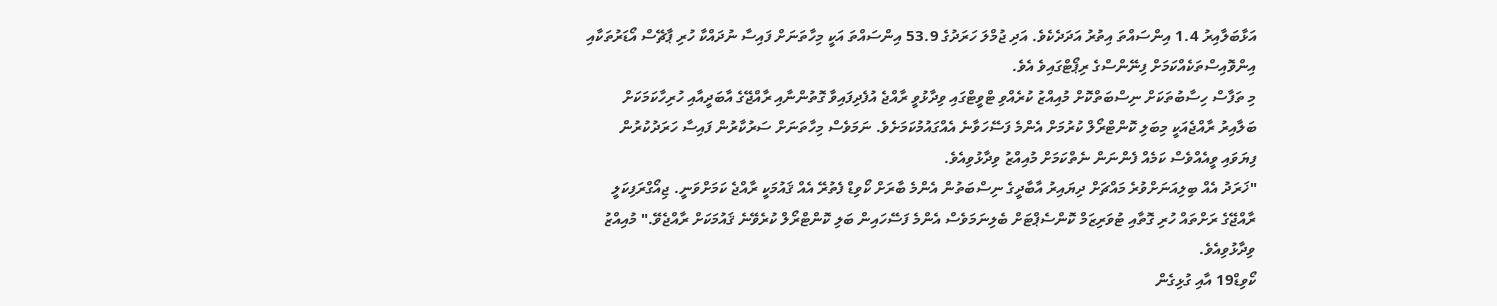އަޅާބަލާއިރު 1.4 އިންސައްތަ އިތުރު އަދަދެކެވެ. އަދި ޖުމްލަ ހަރަދުގެ 53.9 އިންސައްތަ އަކީ މިހާތަނަށް ފައިސާ ނުދައްކާ ހުރި ޕާޗޭސް އޯޑަރުތަކާއި އިންވޮއިސްތަކެއްކަމަށް ފިނޭންސްގެ ރިޕޯޓްގައިވެ އެވެ.
މި ތަފާސް ހިސާބުތަކަށް ނިސްބަތްކޮށް މުއިއްޒު ކުރެއްވި ޓްވީޓްގައި ވިދާޅުވީ ރާއްޖެ އުފެދިފައިވާ ގޮތުންނާއި ރާއްޖޭގެ އާބަދީއާއި ހުރިހާކަމަކަށް ބަލާއިރު ރާއްޖެއަކީ މިބަލި ކޮންޓްރޯލް ކުރުމަށް އެންމެ ފަސޭހަވާނެ އެއްގައުމުކަމަށެވެ. ނަމަވެސް މިހާތަނަށް ސަރުކާރުން ފައިސާ ހަރަދުކުރުން ފިޔަވައި ވީއެއްވެސް ކަމެއް ފެންނަން ނެތްކަމަށް މުއިއްޒު ވިދާޅުވިއެވެ.
"ޚަރަދު އެއް ބިލިއަނަށްވުރެ މައްޗަށް ދިޔައިރު އާބާދީގެ ނިސްބަތުން އެންމެ ބާރަށް ކޯވިޑް ފެތުރޭ އެއް ޤައުމަކީ ރާއްޖެ ކަމަށްވަނީ. ޖިއޯގްރަފިކަލީ ރާއްޖޭގެ ރަށްތައް ހުރި ގޮތާއި ޓުވަރިޒަމް ކޮންސެޕްޓަށް ބެލިނަމަވެސް އެންމެ ފަސޭހައިން ބަލި ކޮންޓްރޯލް ކުރެވޭނެ ޤައުމަކަށް ރާއްޖެވޭ." މުއިއްޒު ވިދާޅުވިއެވެ.
ކޯވިޑް19 އާއި ގުޅިގެން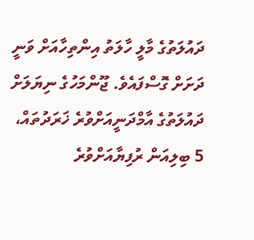ދައުލަތުގެ މާލީ ހާލަތު އިންތިހާއަށް ވަނީ ދަށަށް ގޮސްފައެވެ. ޖޫންމަހުގެ ނިޔަލަށް ދައުލަތުގެ އާމްދަނީއަށްވުރެ ޚަރަދުތައް، 5 ބިލިއަން ރުފިޔާއަށްވުރެ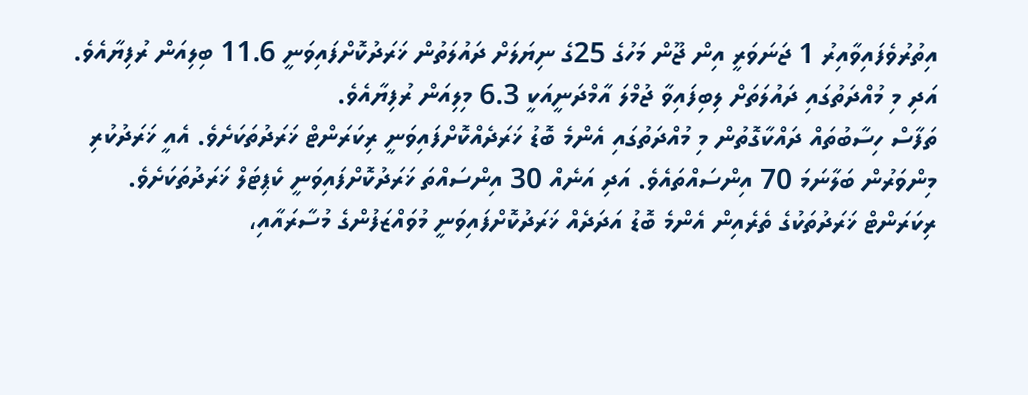އިތުރުވެފައިވާއިރު 1 ޖަނަވަރީ އިން ޖޫން މަހުގެ 25ގެ ނިޔަލަށް ދައުލަތުން ޚަރަދުކޮށްފައިވަނީ 11.6 ބިލިއަން ރުފިޔާއެވެ. އަދި މި މުއްދަތުގައި ދައުލަތަށް ލިބިފައިވާ ޖުމްލަ އާމްދަނީއަކީ 6.3 މިލިއަން ރުފިޔާއެވެ.
ތަފާސް ހިސާބުތައް ދައްކާގޮތުން މި މުއްދަތުގައި އެންމެ ބޮޑު ޚަރަދެއްކޮށްފައިވަނީ ރިކަރަންޓް ޚަރަދުތަކަށެވެ. އެއީ ޚަރަދުކުރި މިންވަރުން ބަލާނަމަ 70 އިންސައްތައެވެ. އަދި އަނެއް 30 އިންސައްތަ ޚަރަދުކޮށްފައިވަނީ ކެޕިޓަލް ޚަރަދުތަކަށެވެ. ރިކަރަންޓް ޚަރަދުތަކުގެ ތެރެއިން އެންމެ ބޮޑު އަދަދެއް ޚަރަދުކޮށްފައިވަނީ މުވައްޒަފުންގެ މުސާރައާއި،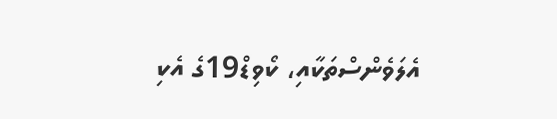އެލަވެންސްތަކާއި، ކޯވިޑް19ގެ އެކި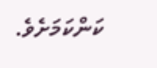ކަންކަމަށެވެ.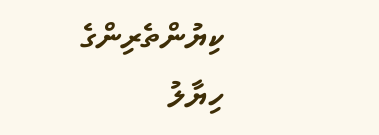ކިޔުންތެރިންގެ ހިޔާލު